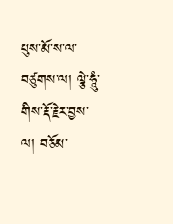པུས་མོ་ས་ལ་བཙུགས་ལ། ལྕེ་ཧཱུཾ་གིས་རྡོ་རྗེར་བྱས་ལ། བཅོམ་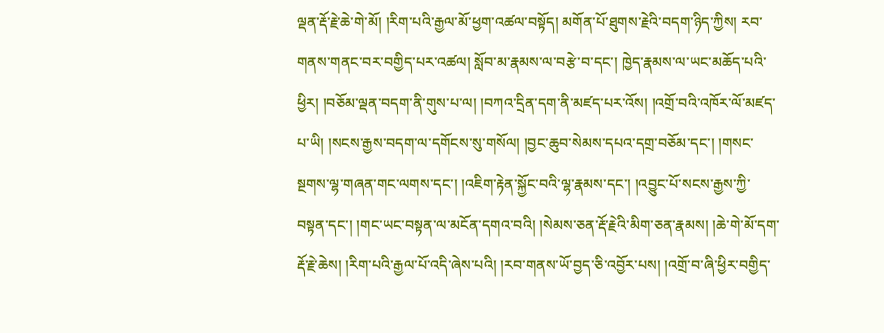ལྡན་རྡོ་རྗེ་ཆེ་གེ་མོ། །རིག་པའི་རྒྱལ་མོ་ཕྱག་འཚལ་བསྟོད། མགོན་པོ་ཐུགས་རྗེའི་བདག་ཉིད་ཀྱིས། རབ་གནས་གནང་བར་བགྱིད་པར་འཚལ། སློབ་མ་རྣམས་ལ་བརྩེ་བ་དང་། ཁྱེད་རྣམས་ལ་ཡང་མཆོད་པའི་ཕྱིར། །བཅོམ་ལྡན་བདག་ནི་གུས་པ་ལ། །བཀའ་དྲིན་དག་ནི་མཛད་པར་འོས། །འགྲོ་བའི་འཁོར་ལོ་མཛད་པ་ཡི། །སངས་རྒྱས་བདག་ལ་དགོངས་སུ་གསོལ། །བྱང་ཆུབ་སེམས་དཔའ་དགྲ་བཅོམ་དང་། །གསང་སྔགས་ལྷ་གཞན་གང་ལགས་དང་། །འཇིག་རྟེན་སྐྱོང་བའི་ལྷ་རྣམས་དང་། །འབྱུང་པོ་སངས་རྒྱས་ཀྱི་བསྟན་དང་། །གང་ཡང་བསྟན་ལ་མངོན་དགའ་བའི། །སེམས་ཅན་རྡོ་རྗེའི་མིག་ཅན་རྣམས། །ཆེ་གེ་མོ་དག་རྡོ་རྗེ་ཆེས། །རིག་པའི་རྒྱལ་པོ་འདི་ཞེས་པའི། །རབ་གནས་ཡོ་བྱད་ཅི་འབྱོར་པས། །འགྲོ་བ་ཞི་ཕྱིར་བགྱིད་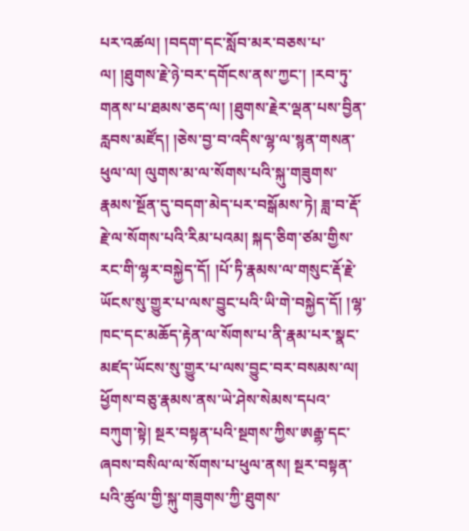པར་འཚལ། །བདག་དང་སློབ་མར་བཅས་པ་ལ། །ཐུགས་རྗེ་ཉེ་བར་དགོངས་ནས་ཀྱང་། །རབ་ཏུ་གནས་པ་ཐམས་ཅད་ལ། །ཐུགས་རྗེར་ལྡན་པས་བྱིན་རླབས་མཛོད། །ཅེས་བྱ་བ་འདིས་ལྷ་ལ་སྙན་གསན་ཕུལ་ལ། ལུགས་མ་ལ་སོགས་པའི་སྐུ་གཟུགས་རྣམས་སྔོན་དུ་བདག་མེད་པར་བསྒོམས་ཏེ། ཟླ་བ་རྡོ་རྗེ་ལ་སོགས་པའི་རིམ་པའམ། སྐད་ཅིག་ཙམ་གྱིས་རང་གི་ལྷར་བསྐྱེད་དོ། །པོ་ཏི་རྣམས་ལ་གསུང་རྡོ་རྗེ་ཡོངས་སུ་གྱུར་པ་ལས་བྱུང་པའི་ཡི་གེ་བསྐྱེད་དོ། །ལྷ་ཁང་དང་མཆོད་རྟེན་ལ་སོགས་པ་ནི་རྣམ་པར་སྣང་མཛད་ཡོངས་སུ་གྱུར་པ་ལས་བྱུང་བར་བསམས་ལ། ཕྱོགས་བཅུ་རྣམས་ནས་ཡེ་ཤེས་སེམས་དཔའ་བཀུག་སྟེ། སྔར་བསྟན་པའི་སྔགས་ཀྱིས་ཨརྒྷ་དང་ཞབས་བསིལ་ལ་སོགས་པ་ཕུལ་ནས། སྔར་བསྟན་པའི་ཚུལ་གྱི་སྐུ་གཟུགས་ཀྱི་ཐུགས་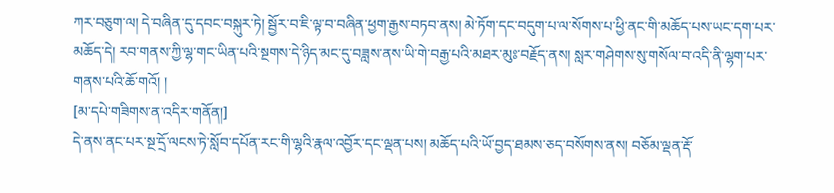ཀར་བཅུག་ལ། དེ་བཞིན་དུ་དབང་བསྐུར་ཏེ། སྦྱོར་བ་ཇི་ལྟ་བ་བཞིན་ཕྱག་རྒྱས་བཏབ་ནས། མེ་ཏོག་དང་བདུག་པ་ལ་སོགས་པ་ཕྱི་ནང་གི་མཆོད་པས་ཡང་དག་པར་མཆོད་དེ། རབ་གནས་ཀྱི་ལྷ་གང་ཡིན་པའི་སྔགས་དེ་ཉིད་མང་དུ་བཟླས་ནས་ཡི་གེ་བརྒྱ་པའི་མཐར་མུཿ་བརྗོད་ནས། སླར་གཤེགས་སུ་གསོལ་བ་འདི་ནི་ལྷག་པར་གནས་པའི་ཆོ་གའོ། །
[མ་དཔེ་གཟིགས་ན་འདིར་གནོན།]
དེ་ནས་ནང་པར་སྔ་དྲོ་ལངས་ཏེ་སློབ་དཔོན་རང་གི་ལྷའི་རྣལ་འབྱོར་དང་ལྡན་པས། མཆོད་པའི་ཡོ་བྱད་ཐམས་ཅད་བསོགས་ནས། བཅོམ་ལྡན་རྡོ་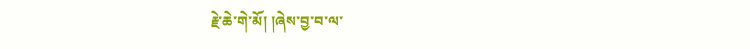རྗེ་ཆེ་གེ་མོ། །ཞེས་བྱ་བ་ལ་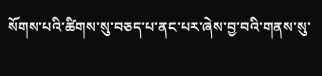སོགས་པའི་ཚིགས་སུ་བཅད་པ་ནང་པར་ཞེས་བྱ་བའི་གནས་སུ་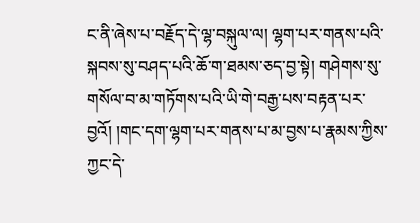ང་ནི་ཞེས་པ་བརྗོད་དེ་ལྷ་བསྐུལ་ལ། ལྷག་པར་གནས་པའི་སྐབས་སུ་བཤད་པའི་ཆོ་ག་ཐམས་ཅད་བྱ་སྟེ། གཤེགས་སུ་གསོལ་བ་མ་གཏོགས་པའི་ཡི་གེ་བརྒྱ་པས་བརྟན་པར་བྱའོ། །གང་དག་ལྷག་པར་གནས་པ་མ་བྱས་པ་རྣམས་ཀྱིས་ཀྱང་དེ་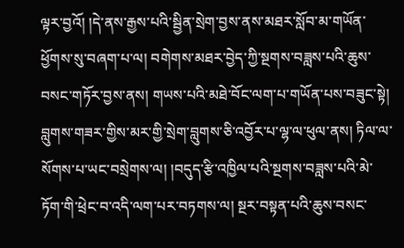ལྟར་བྱའོ། །དེ་ནས་རྒྱས་པའི་སྦྱིན་སྲེག་བྱས་ནས་མཐར་སློབ་མ་གཡོན་ཕྱོགས་སུ་བཞག་པ་ལ། བགེགས་མཐར་བྱེད་ཀྱི་སྔགས་བཟླས་པའི་ཆུས་བསང་གཏོར་བྱས་ནས། གཡས་པའི་མཐེ་བོང་ལག་པ་གཡོན་པས་བཟུང་སྟེ། བླུགས་གཟར་གྱིས་མར་གྱི་སྲེག་བླུགས་ཅི་འབྱོར་པ་ལྷ་ལ་ཕུལ་ནས། ཏིལ་ལ་སོགས་པ་ཡང་བསྲེགས་ལ། །བདུད་རྩི་འཁྱིལ་པའི་སྔགས་བཟླས་པའི་མེ་ཏོག་གི་ཕྲེང་བ་འདི་ལག་པར་བཏགས་ལ། སྔར་བསྟན་པའི་ཆུས་བསང་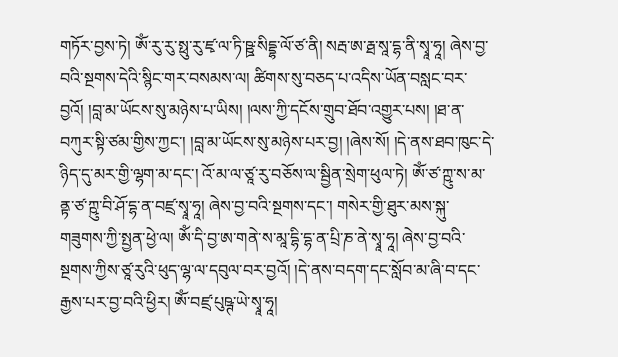གཏོར་བྱས་ཏེ། ཨོཾ་རུ་རུ་སྥུ་རུ་ཛྭ་ལ་ཏི་ཥྛ་སིདྡྷ་ལོ་ཙ་ནི། སརྦ་ཨ་རྠ་སཱ་དྷ་ནི་སྭཱ་ཧཱ། ཞེས་བྱ་བའི་སྔགས་དེའི་སྙིང་གར་བསམས་ལ། ཚིགས་སུ་བཅད་པ་འདིས་ཡོན་བསླང་བར་བྱའོ། །བླ་མ་ཡོངས་སུ་མཉེས་པ་ཡིས། །ལས་ཀྱི་དངོས་གྲུབ་ཐོབ་འགྱུར་པས། །ཐ་ན་བཀུར་སྟི་ཙམ་གྱིས་ཀྱང་། །བླ་མ་ཡོངས་སུ་མཉེས་པར་བྱ། །ཞེས་སོ། །དེ་ནས་ཐབ་ཁུང་དེ་ཉིད་དུ་མར་གྱི་ལྷག་མ་དང་། འོ་མ་ལ་ཙཱ་རུ་བཅོས་ལ་སྦྱིན་སྲེག་ཕུལ་ཏེ། ཨོཾ་ཙ་ཀྵུ་ས་མ་ནྟ་ཙ་ཀྵུ་བི་ཤོ་དྷ་ན་བཛྲ་སྭཱ་ཧཱ། ཞེས་བྱ་བའི་སྔགས་དང་། གསེར་གྱི་ཐུར་མས་སྐུ་གཟུགས་ཀྱི་སྤྱན་ཕྱེ་ལ། ཨོཾ་དི་བྱ་ཨ་གནེ་ས་མཱ་དྷི་དྷ་ན་པྲི་ཎ་ནེ་སྭཱ་ཧཱ། ཞེས་བྱ་བའི་སྔགས་ཀྱིས་ཙཱ་རུའི་ཕུད་ལྷ་ལ་དབུལ་བར་བྱའོ། །དེ་ནས་བདག་དང་སློབ་མ་ཞི་བ་དང་རྒྱས་པར་བྱ་བའི་ཕྱིར། ཨོཾ་བཛྲ་པུཥྚ་ཡེ་སྭཱ་ཧཱ།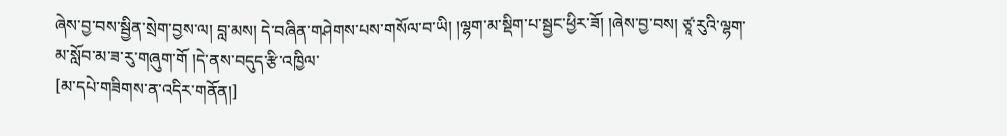ཞེས་བྱ་བས་སྦྱིན་སྲེག་བྱས་ལ། བླ་མས། དེ་བཞིན་གཤེགས་པས་གསོལ་བ་ཡི། །ལྷག་མ་སྡིག་པ་སྦྱང་ཕྱིར་ཟོ། །ཞེས་བྱ་བས། ཙཱ་རུའི་ལྷག་མ་སློབ་མ་ཟ་རུ་གཞུག་གོ །དེ་ནས་བདུད་རྩི་འཁྱིལ་
[མ་དཔེ་གཟིགས་ན་འདིར་གནོན།]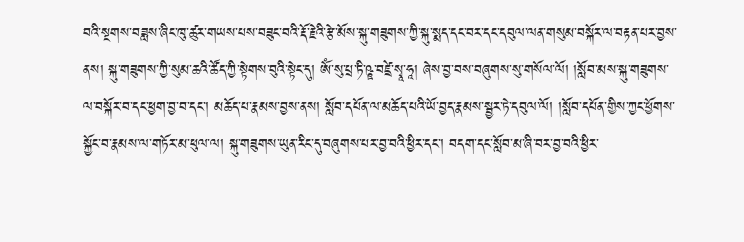བའི་སྔགས་བཟླས་ཞིང་ཁུ་ཚུར་གཡས་པས་བཟུང་བའི་རྡོ་རྗེའི་རྩེ་མོས་སྐུ་གཟུགས་ཀྱི་སྐུ་སྨད་དང་བར་དང་དབུལ་ལན་གསུམ་བསྐོར་ལ་བརྟན་པར་བྱས་ནས། སྐུ་གཟུགས་ཀྱི་སུམ་ཆའི་ཚོད་ཀྱི་སྟེགས་བུའི་སྟེང་དུ། ཨོཾ་སུ་པྲ་ཏི་ཥྛ་བཛྲེ་སྭཱ་ཧཱ། ཞེས་བྱ་བས་བཞུགས་སུ་གསོལ་ལོ། །སློབ་མས་སྐུ་གཟུགས་ལ་བསྐོར་བ་དང་ཕྱག་བྱ་བ་དང་། མཆོད་པ་རྣམས་བྱས་ནས། སློབ་དཔོན་ལ་མཆོད་པའི་ཡོ་བྱད་རྣམས་སྦྱར་ཏེ་དབུལ་ལོ། །སློབ་དཔོན་གྱིས་ཀྱང་ཕྱོགས་སྐྱོང་བ་རྣམས་ལ་གཏོར་མ་ཕུལ་ལ། སྐུ་གཟུགས་ཡུན་རིང་དུ་བཞུགས་པར་བྱ་བའི་ཕྱིར་དང་། བདག་དང་སློབ་མ་ཞི་བར་བྱ་བའི་ཕྱིར་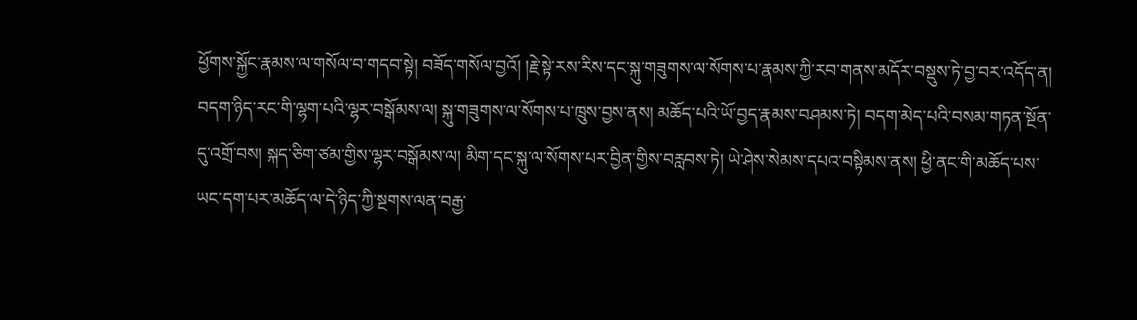ཕྱོགས་སྐྱོང་རྣམས་ལ་གསོལ་བ་གདབ་སྟེ། བཟོད་གསོལ་བྱའོ། །རྗེ་སྟེ་རས་རིས་དང་སྐུ་གཟུགས་ལ་སོགས་པ་རྣམས་ཀྱི་རབ་གནས་མདོར་བསྡུས་ཏེ་བྱ་བར་འདོད་ན། བདག་ཉིད་རང་གི་ལྷག་པའི་ལྷར་བསྒོམས་ལ། སྐུ་གཟུགས་ལ་སོགས་པ་ཁྲུས་བྱས་ནས། མཆོད་པའི་ཡོ་བྱད་རྣམས་བཤམས་ཏེ། བདག་མེད་པའི་བསམ་གཏན་སྔོན་དུ་འགྲོ་བས། སྐད་ཅིག་ཙམ་གྱིས་ལྷར་བསྒོམས་ལ། མིག་དང་སྐུ་ལ་སོགས་པར་བྱིན་གྱིས་བརླབས་ཏེ། ཡེ་ཤེས་སེམས་དཔའ་བསྟིམས་ནས། ཕྱི་ནང་གི་མཆོད་པས་ཡང་དག་པར་མཆོད་ལ་དེ་ཉིད་ཀྱི་སྔགས་ལན་བརྒྱ་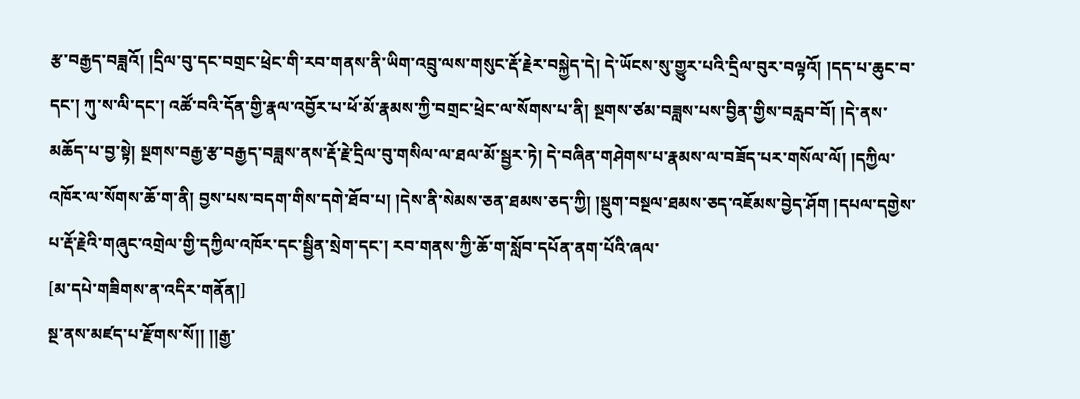རྩ་བརྒྱད་བཟླའོ། །དྲིལ་བུ་དང་བགྲང་ཕྲེང་གི་རབ་གནས་ནི་ཡིག་འབྲུ་ལས་གསུང་རྡོ་རྗེར་བསྐྱེད་དེ། དེ་ཡོངས་སུ་གྱུར་པའི་དྲིལ་བུར་བལྟའོ། །དད་པ་ཆུང་བ་དང་། ཀུ་ས་ལི་དང་། འཚོ་བའི་དོན་གྱི་རྣལ་འབྱོར་པ་ཕོ་མོ་རྣམས་ཀྱི་བགྲང་ཕྲེང་ལ་སོགས་པ་ནི། སྔགས་ཙམ་བཟླས་པས་བྱིན་གྱིས་བརླབ་བོ། །དེ་ནས་མཆོད་པ་བྱ་སྟེ། སྔགས་བརྒྱ་རྩ་བརྒྱད་བཟླས་ནས་རྡོ་རྗེ་དྲིལ་བུ་གསིལ་ལ་ཐལ་མོ་སྦྱར་ཏེ། དེ་བཞིན་གཤེགས་པ་རྣམས་ལ་བཟོད་པར་གསོལ་ལོ། །དཀྱིལ་འཁོར་ལ་སོགས་ཆོ་ག་ནི། བྱས་པས་བདག་གིས་དགེ་ཐོབ་པ། །དེས་ནི་སེམས་ཅན་ཐམས་ཅད་ཀྱི། །སྡུག་བསྔལ་ཐམས་ཅད་འཇོམས་བྱེད་ཤོག །དཔལ་དགྱེས་པ་རྡོ་རྗེའི་གཞུང་འགྲེལ་གྱི་དཀྱིལ་འཁོར་དང་སྦྱིན་སྲེག་དང་། རབ་གནས་ཀྱི་ཆོ་ག་སློབ་དཔོན་ནག་པོའི་ཞལ་
[མ་དཔེ་གཟིགས་ན་འདིར་གནོན།]
སྔ་ནས་མཛད་པ་རྫོགས་སོ།། །།རྒྱ་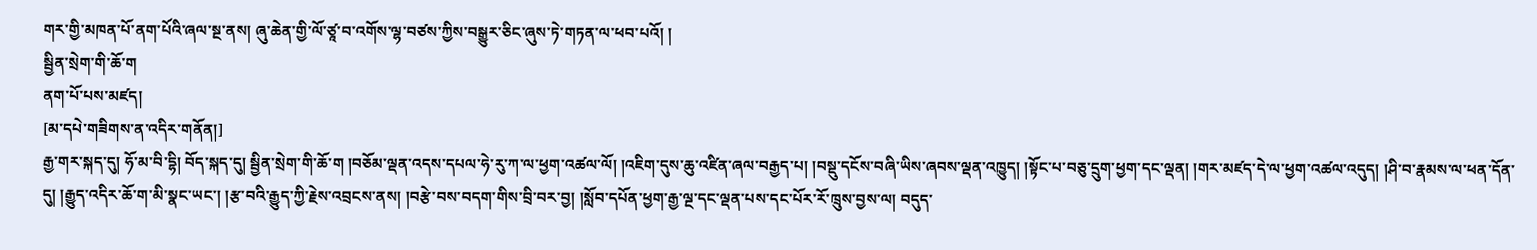གར་གྱི་མཁན་པོ་ནག་པོའི་ཞལ་སྔ་ནས། ཞུ་ཆེན་གྱི་ལོ་ཙཱ་བ་འགོས་ལྷ་བཙས་ཀྱིས་བསྒྱུར་ཅིང་ཞུས་ཏེ་གཏན་ལ་ཕབ་པའོ། །
སྦྱིན་སྲེག་གི་ཆོ་ག
ནག་པོ་པས་མཛད།
[མ་དཔེ་གཟིགས་ན་འདིར་གནོན།]
རྒྱ་གར་སྐད་དུ། ཧོ་མ་བི་དྷི། བོད་སྐད་དུ། སྦྱིན་སྲེག་གི་ཆོ་ག །བཅོམ་ལྡན་འདས་དཔལ་ཧེ་རུ་ཀ་ལ་ཕྱག་འཚལ་ལོ། །འཇིག་དུས་ཆུ་འཛིན་ཞལ་བརྒྱད་པ། །བསྡུ་དངོས་བཞི་ཡིས་ཞབས་ལྡན་འཁྱུད། །སྟོང་པ་བཅུ་དྲུག་ཕྱག་དང་ལྡན། །གར་མཛད་དེ་ལ་ཕྱག་འཚལ་འདུད། །ཤི་བ་རྣམས་ལ་ཕན་དོན་དུ། །རྒྱུད་འདིར་ཆོ་ག་མི་སྣང་ཡང་། །རྩ་བའི་རྒྱུད་ཀྱི་རྗེས་འབྲངས་ནས། །བརྩེ་བས་བདག་གིས་བྲི་བར་བྱ། །སློབ་དཔོན་ཕྱག་རྒྱ་ལྔ་དང་ལྡན་པས་དང་པོར་རོ་ཁྲུས་བྱས་ལ། བདུད་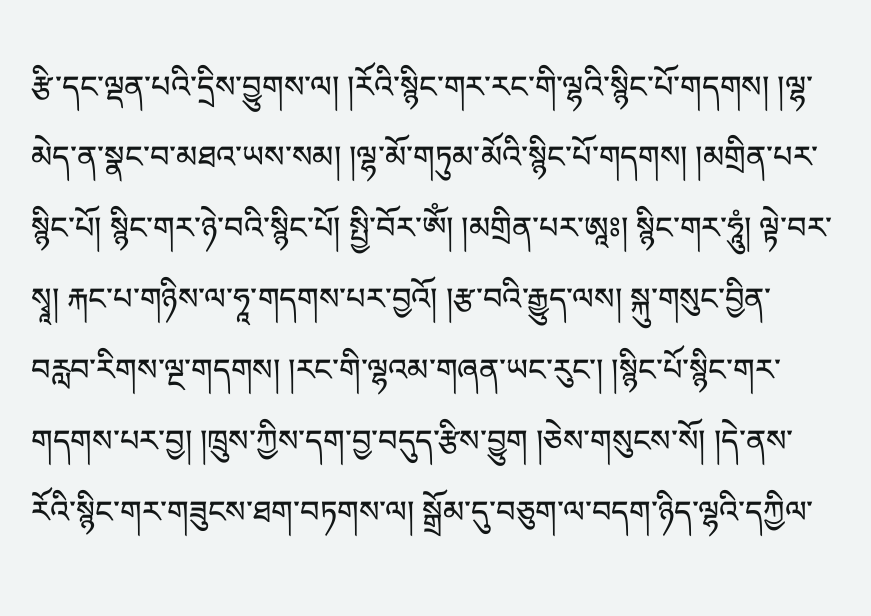རྩི་དང་ལྡན་པའི་དྲིས་བྱུགས་ལ། །རོའི་སྙིང་གར་རང་གི་ལྷའི་སྙིང་པོ་གདགས། །ལྷ་མེད་ན་སྣང་བ་མཐའ་ཡས་སམ། །ལྷ་མོ་གཏུམ་མོའི་སྙིང་པོ་གདགས། །མགྲིན་པར་སྙིང་པོ། སྙིང་གར་ཉེ་བའི་སྙིང་པོ། སྤྱི་བོར་ཨོཾ། །མགྲིན་པར་ཨཱཿ། སྙིང་གར་ཧཱུཾ། ལྟེ་བར་སྭཱ། རྐང་པ་གཉིས་ལ་ཧཱ་གདགས་པར་བྱའོ། །རྩ་བའི་རྒྱུད་ལས། སྐུ་གསུང་བྱིན་བརླབ་རིགས་ལྔ་གདགས། །རང་གི་ལྷའམ་གཞན་ཡང་རུང་། །སྙིང་པོ་སྙིང་གར་གདགས་པར་བྱ། །ཁྲུས་ཀྱིས་དག་བྱ་བདུད་རྩིས་བྱུག །ཅེས་གསུངས་སོ། །དེ་ནས་རོའི་སྙིང་གར་གཟུངས་ཐག་བཏགས་ལ། སྒྲོམ་དུ་བཅུག་ལ་བདག་ཉིད་ལྷའི་དཀྱིལ་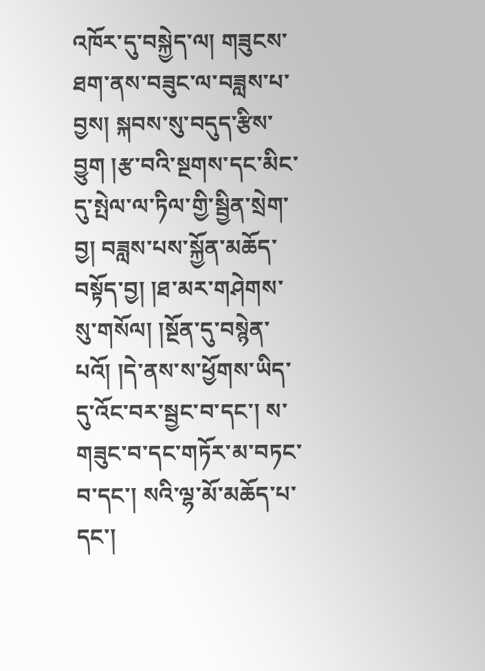འཁོར་དུ་བསྐྱེད་ལ། གཟུངས་ཐག་ནས་བཟུང་ལ་བཟླས་པ་བྱས། སྐབས་སུ་བདུད་རྩིས་བྱུག །རྩ་བའི་སྔགས་དང་མིང་དུ་སྤེལ་ལ་ཏིལ་གྱི་སྦྱིན་སྲེག་བྱ། བཟླས་པས་སྐྱོན་མཆོད་བསྟོད་བྱ། །ཐ་མར་གཤེགས་སུ་གསོལ། །སྔོན་དུ་བསྙེན་པའོ། །དེ་ནས་ས་ཕྱོགས་ཡིད་དུ་འོང་བར་སྦྱང་བ་དང་། ས་གཟུང་བ་དང་གཏོར་མ་བཏང་བ་དང་། སའི་ལྷ་མོ་མཆོད་པ་དང་།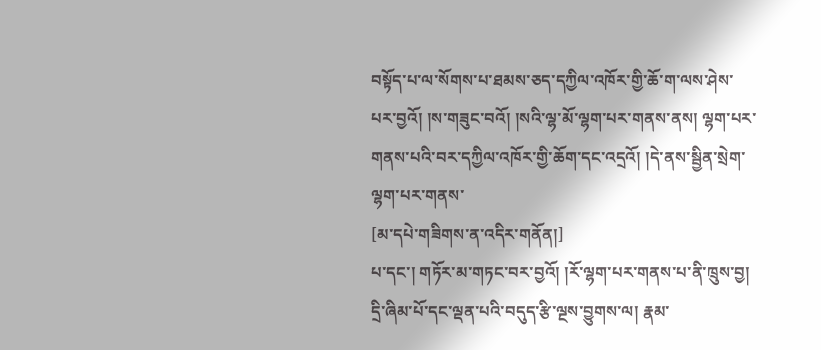བསྟོད་པ་ལ་སོགས་པ་ཐམས་ཅད་དཀྱིལ་འཁོར་གྱི་ཆོ་ག་ལས་ཤེས་པར་བྱའོ། །ས་གཟུང་བའོ། །སའི་ལྷ་མོ་ལྷག་པར་གནས་ནས། ལྷག་པར་གནས་པའི་བར་དཀྱིལ་འཁོར་གྱི་ཆོག་དང་འདྲའོ། །དེ་ནས་སྦྱིན་སྲེག་ལྷག་པར་གནས་
[མ་དཔེ་གཟིགས་ན་འདིར་གནོན།]
པ་དང་། གཏོར་མ་གཏང་བར་བྱའོ། །རོ་ལྷག་པར་གནས་པ་ནི་ཁྲུས་བྱ། དྲི་ཞིམ་པོ་དང་ལྡན་པའི་བདུད་རྩི་ལྔས་བྱུགས་ལ། རྣམ་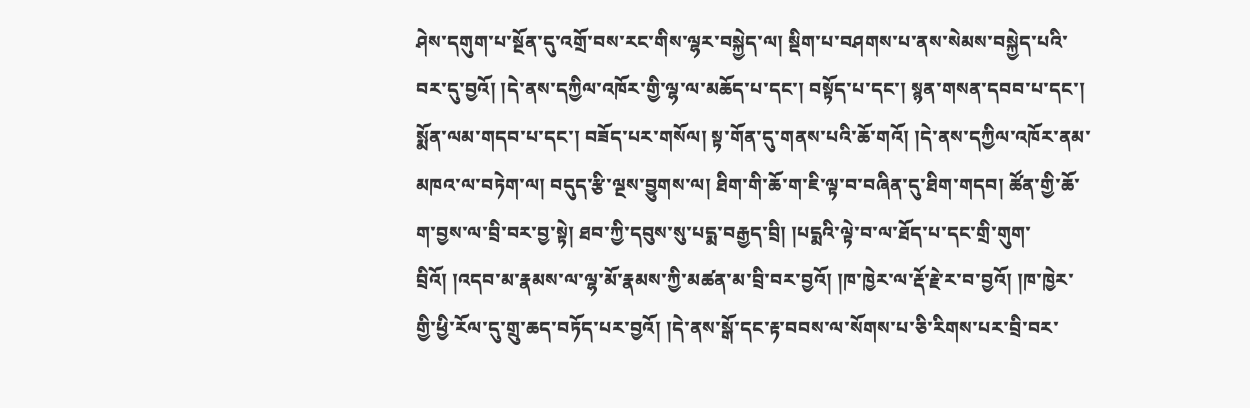ཤེས་དགུག་པ་སྔོན་དུ་འགྲོ་བས་རང་གིས་ལྷར་བསྐྱེད་ལ། སྡིག་པ་བཤགས་པ་ནས་སེམས་བསྐྱེད་པའི་བར་དུ་བྱའོ། །དེ་ནས་དཀྱིལ་འཁོར་གྱི་ལྷ་ལ་མཆོད་པ་དང་། བསྟོད་པ་དང་། སྙན་གསན་དབབ་པ་དང་། སྨོན་ལམ་གདབ་པ་དང་། བཟོད་པར་གསོལ། སྟ་གོན་དུ་གནས་པའི་ཆོ་གའོ། །དེ་ནས་དཀྱིལ་འཁོར་ནམ་མཁའ་ལ་བཏེག་ལ། བདུད་རྩི་ལྔས་བྱུགས་ལ། ཐིག་གི་ཆོ་ག་ཇི་ལྟ་བ་བཞིན་དུ་ཐིག་གདབ། ཚོན་གྱི་ཆོ་ག་བྱས་ལ་བྲི་བར་བྱ་སྟེ། ཐབ་ཀྱི་དབུས་སུ་པདྨ་བརྒྱད་བྲི། །པདྨའི་ལྟེ་བ་ལ་ཐོད་པ་དང་གྲི་གུག་བྲིའོ། །འདབ་མ་རྣམས་ལ་ལྷ་མོ་རྣམས་ཀྱི་མཚན་མ་བྲི་བར་བྱའོ། །ཁ་ཁྱེར་ལ་རྡོ་རྗེ་ར་བ་བྱའོ། །ཁ་ཁྱེར་གྱི་ཕྱི་རོལ་དུ་གྲུ་ཆད་བཏོད་པར་བྱའོ། །དེ་ནས་སྒོ་དང་རྟ་བབས་ལ་སོགས་པ་ཅི་རིགས་པར་བྲི་བར་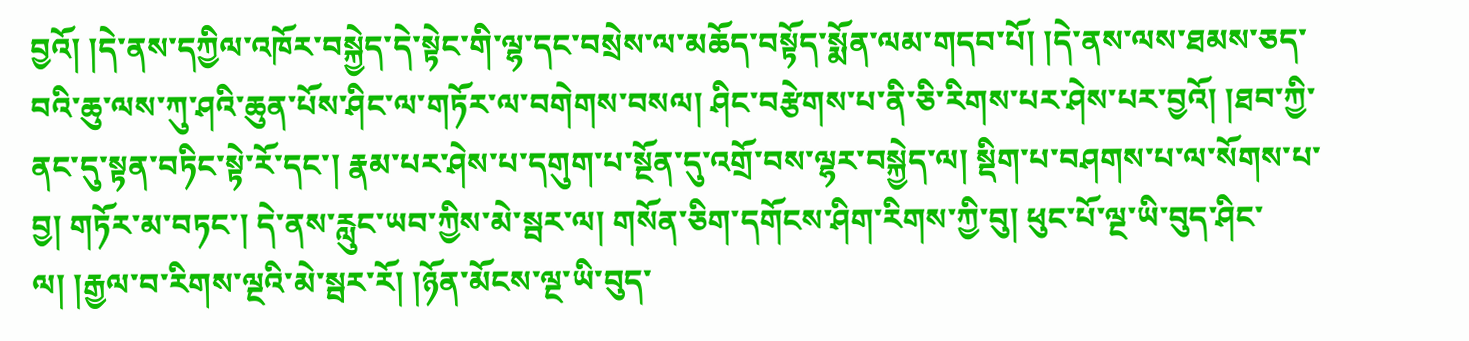བྱའོ། །དེ་ནས་དཀྱིལ་འཁོར་བསྐྱེད་དེ་སྟེང་གི་ལྷ་དང་བསྲེས་ལ་མཆོད་བསྟོད་སྨོན་ལམ་གདབ་པོ། །དེ་ནས་ལས་ཐམས་ཅད་བའི་ཆུ་ལས་ཀུ་ཤའི་ཆུན་པོས་ཤིང་ལ་གཏོར་ལ་བགེགས་བསལ། ཤིང་བརྩེགས་པ་ནི་ཅི་རིགས་པར་ཤེས་པར་བྱའོ། །ཐབ་ཀྱི་ནང་དུ་སྟན་བཏིང་སྟེ་རོ་དང་། རྣམ་པར་ཤེས་པ་དགུག་པ་སྔོན་དུ་འགྲོ་བས་ལྷར་བསྐྱེད་ལ། སྡིག་པ་བཤགས་པ་ལ་སོགས་པ་བྱ། གཏོར་མ་བཏང་། དེ་ནས་རླུང་ཡབ་ཀྱིས་མེ་སྦར་ལ། གསོན་ཅིག་དགོངས་ཤིག་རིགས་ཀྱི་བུ། ཕུང་པོ་ལྔ་ཡི་བུད་ཤིང་ལ། །རྒྱལ་བ་རིགས་ལྔའི་མེ་སྦར་རོ། །ཉོན་མོངས་ལྔ་ཡི་བུད་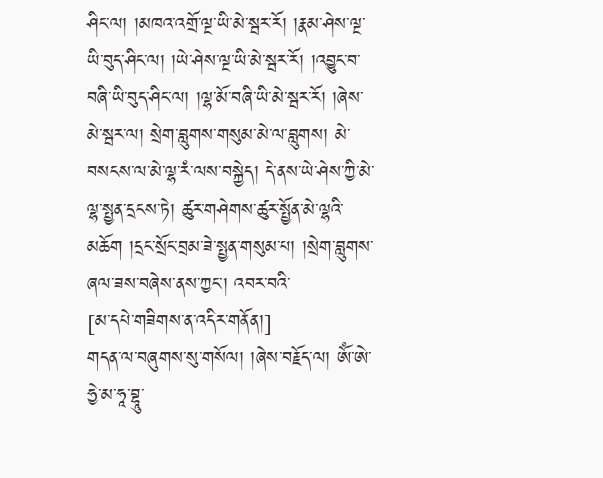ཤིང་ལ། །མཁའ་འགྲོ་ལྔ་ཡི་མེ་སྦར་རོ། །རྣམ་ཤེས་ལྔ་ཡི་བུད་ཤིང་ལ། །ཡེ་ཤེས་ལྔ་ཡི་མེ་སྦར་རོ། །འབྱུང་བ་བཞི་ཡི་བུད་ཤིང་ལ། །ལྷ་མོ་བཞི་ཡི་མེ་སྦར་རོ། །ཞེས་མེ་སྦར་ལ། སྲེག་བླུགས་གསུམ་མེ་ལ་བླུགས། མེ་བསངས་ལ་མེ་ལྷ་རཾ་ལས་བསྐྱེད། དེ་ནས་ཡེ་ཤེས་ཀྱི་མེ་ལྷ་སྤྱན་དྲངས་ཏེ། ཚུར་གཤེགས་ཚུར་སྤྱོན་མེ་ལྷའི་མཆོག །དྲང་སྲོང་བྲམ་ཟེ་སྤྱན་གསུམ་པ། །སྲེག་བླུགས་ཞལ་ཟས་བཞེས་ནས་ཀྱང་། འབར་བའི་
[མ་དཔེ་གཟིགས་ན་འདིར་གནོན།]
གདན་ལ་བཞུགས་སུ་གསོལ། །ཞེས་བརྗོད་ལ། ཨོཾ་ཨེ་ཧྱེ་མ་ཧཱ་བྷཱུ་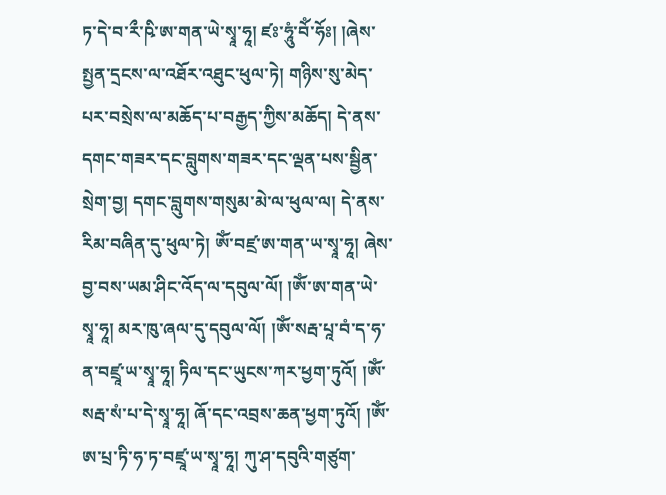ཏ་དེ་བ་རྀ་ཥི་ཨ་གན་ཡེ་སྭཱ་ཧཱ། ཛཿ་ཧཱུཾ་བོཾ་ཧོཿ། །ཞེས་སྤྱན་དྲངས་ལ་འཐོར་འཐུང་ཕུལ་ཏེ། གཉིས་སུ་མེད་པར་བསྲེས་ལ་མཆོད་པ་བརྒྱད་ཀྱིས་མཆོད། དེ་ནས་དགང་གཟར་དང་བླུགས་གཟར་དང་ལྡན་པས་སྦྱིན་སྲེག་བྱ། དགང་བླུགས་གསུམ་མེ་ལ་ཕུལ་ལ། དེ་ནས་རིམ་བཞིན་དུ་ཕུལ་ཏེ། ཨོཾ་བཛྲ་ཨ་གན་ཡ་སྭཱ་ཧཱ། ཞེས་བྱ་བས་ཡམ་ཤིང་འོད་ལ་དབུལ་ལོ། །ཨོཾ་ཨ་གན་ཡེ་སྭཱ་ཧཱ། མར་ཁུ་ཞལ་དུ་དབུལ་ལོ། །ཨོཾ་སརྦ་པཱ་བཾ་ད་ཧ་ན་བཛྲཱ་ཡ་སྭཱ་ཧཱ། ཏིལ་དང་ཡུངས་ཀར་ཕྱག་ཏུའོ། །ཨོཾ་སརྦ་སཾ་པ་དེ་སྭཱ་ཧཱ། ཞོ་དང་འབྲས་ཆན་ཕྱག་ཏུའོ། །ཨོཾ་ཨ་པྲ་ཏི་ཧ་ཏ་བཛྲཱ་ཡ་སྭཱ་ཧཱ། ཀུ་ཤ་དབུའི་གཙུག་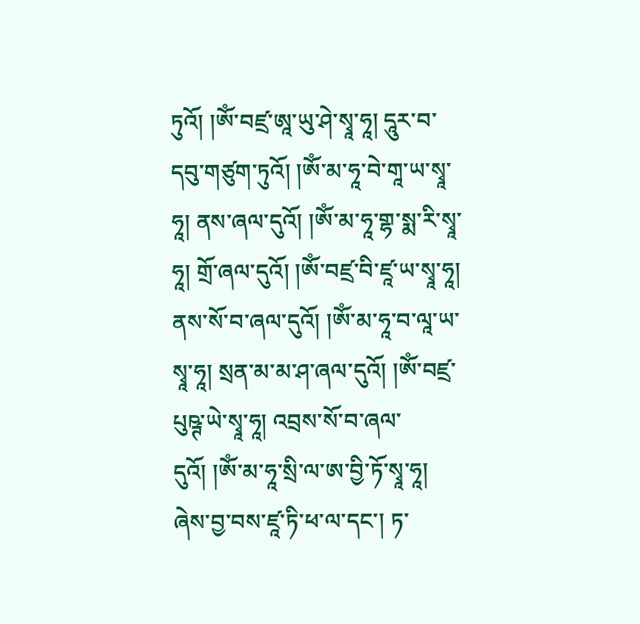ཏུའོ། །ཨོཾ་བཛྲ་ཨཱ་ཡུ་ཤེ་སྭཱ་ཧཱ། དཱུར་བ་དབུ་གཙུག་ཏུའོ། །ཨོཾ་མ་ཧཱ་བེ་གཱ་ཡ་སྭཱ་ཧཱ། ནས་ཞལ་དུའོ། །ཨོཾ་མ་ཧཱ་གྷ་སྨ་རི་སྭཱ་ཧཱ། གྲོ་ཞལ་དུའོ། །ཨོཾ་བཛྲ་བི་ཛཱ་ཡ་སྭཱ་ཧཱ། ནས་སོ་བ་ཞལ་དུའོ། །ཨོཾ་མ་ཧཱ་བ་ལཱ་ཡ་སྭཱ་ཧཱ། སྲན་མ་མ་ཤ་ཞལ་དུའོ། །ཨོཾ་བཛྲ་པུཥྚ་ཡེ་སྭཱ་ཧཱ། འབྲས་སོ་བ་ཞལ་དུའོ། །ཨོཾ་མ་ཧཱ་སྲི་ལ་ཨ་བྱི་ཏོ་སྭཱ་ཧཱ། ཞེས་བྱ་བས་ཛཱ་ཏི་ཕ་ལ་དང་། ཏ་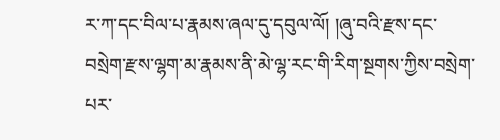ར་ཀ་དང་བིལ་པ་རྣམས་ཞལ་དུ་དབུལ་ལོ། །ཞུ་བའི་རྫས་དང་བསྲེག་རྫས་ལྷག་མ་རྣམས་ནི་མེ་ལྷ་རང་གི་རིག་སྔགས་ཀྱིས་བསྲེག་པར་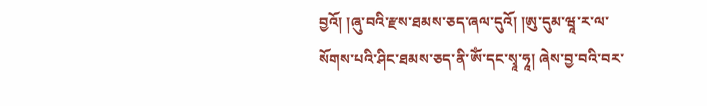བྱའོ། །ཞུ་བའི་རྫས་ཐམས་ཅད་ཞལ་དུའོ། །ཨུ་དུམ་ཝཱ་ར་ལ་སོགས་པའི་ཤིང་ཐམས་ཅད་ནི་ཨོཾ་དང་སྭཱ་ཧཱ། ཞེས་བྱ་བའི་བར་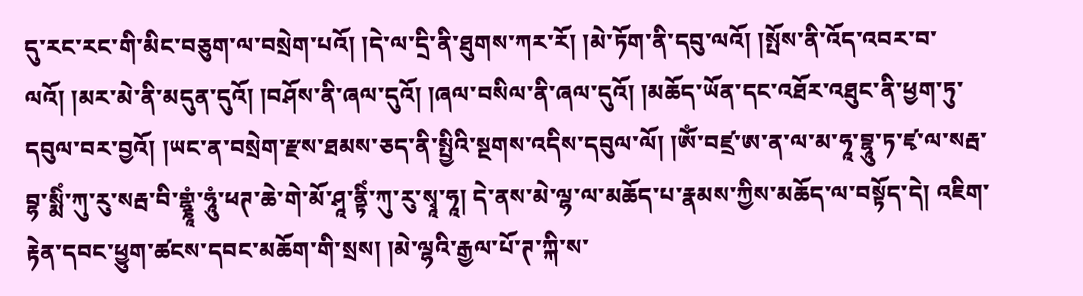དུ་རང་རང་གི་མིང་བཅུག་ལ་བསྲེག་པའོ། །དེ་ལ་དྲི་ནི་ཐུགས་ཀར་རོ། །མེ་ཏོག་ནི་དབུ་ལའོ། །སྤོས་ནི་འོད་འབར་བ་ལའོ། །མར་མེ་ནི་མདུན་དུའོ། །བཤོས་ནི་ཞལ་དུའོ། །ཞལ་བསིལ་ནི་ཞལ་དུའོ། །མཆོད་ཡོན་དང་འཐོར་འཐུང་ནི་ཕྱག་ཏུ་དབུལ་བར་བྱའོ། །ཡང་ན་བསྲེག་རྫས་ཐམས་ཅད་ནི་སྤྱིའི་སྔགས་འདིས་དབུལ་ལོ། །ཨོཾ་བཛྲ་ཨ་ན་ལ་མ་ཧཱ་བྷཱུ་ཏ་ཛྭ་ལ་སརྦ་བྷ་སྨིཾ་ཀུ་རུ་སརྦ་བི་གྷྣཱཾ་ཧཱུཾ་ཕཊ་ཆེ་གེ་མོ་ཤཱ་ནྟིཾ་ཀུ་རུ་སྭཱ་ཧཱ། དེ་ནས་མེ་ལྷ་ལ་མཆོད་པ་རྣམས་ཀྱིས་མཆོད་ལ་བསྟོད་དེ། འཇིག་རྟེན་དབང་ཕྱུག་ཚངས་དབང་མཆོག་གི་སྲས། །མེ་ལྷའི་རྒྱལ་པོ་ཊ་ཀྐི་ས་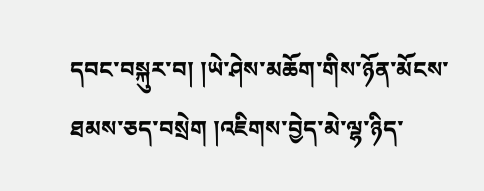དབང་བསྐུར་བ། །ཡེ་ཤེས་མཆོག་གིས་ཉོན་མོངས་ཐམས་ཅད་བསྲེག །འཇིགས་བྱེད་མེ་ལྷ་ཉིད་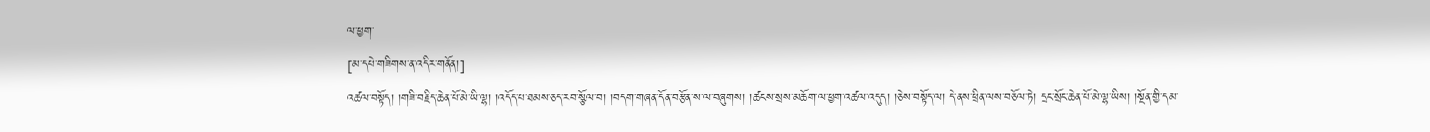ལ་ཕྱག་
[མ་དཔེ་གཟིགས་ན་འདིར་གནོན།]
འཚལ་བསྟོད། །གཟི་བརྗིད་ཆེན་པོ་མེ་ཡི་ལྷ། །འདོད་པ་ཐམས་ཅད་རབ་སྩོལ་བ། །བདག་གཞན་དོན་བརྩོན་ས་ལ་བཞུགས། །ཚངས་སྲས་མཆོག་ལ་ཕྱག་འཚལ་འདུད། །ཅེས་བསྟོད་ལ། དེ་ནས་ཕྲིན་ལས་བཅོལ་ཏེ། དྲང་སྲོང་ཆེན་པོ་མེ་ལྷ་ཡིས། །སྔོན་གྱི་དམ་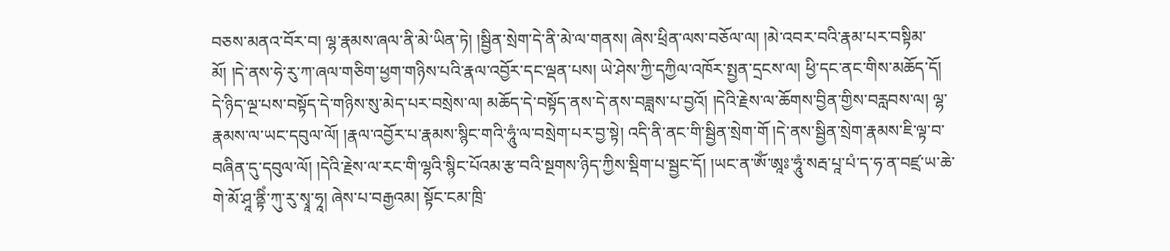བཅས་མནའ་བོར་བ། ལྷ་རྣམས་ཞལ་ནི་མེ་ཡིན་ཏེ། །སྦྱིན་སྲེག་དེ་ནི་མེ་ལ་གནས། ཞེས་ཕྲིན་ལས་བཅོལ་ལ། །མེ་འབར་བའི་རྣམ་པར་བསྟིམ་མོ། །དེ་ནས་ཧེ་རུ་ཀ་ཞལ་གཅིག་ཕྱག་གཉིས་པའི་རྣལ་འབྱོར་དང་ལྡན་པས། ཡེ་ཤེས་ཀྱི་དཀྱིལ་འཁོར་སྤྱན་དྲངས་ལ། ཕྱི་དང་ནང་གིས་མཆོད་དོ། དེ་ཉིད་ལྔ་པས་བསྟོད་དེ་གཉིས་སུ་མེད་པར་བསྲེས་ལ། མཆོད་དེ་བསྟོད་ནས་དེ་ནས་བཟླས་པ་བྱའོ། །དེའི་རྗེས་ལ་ཆོགས་བྱིན་གྱིས་བརླབས་ལ། ལྷ་རྣམས་ལ་ཡང་དབུལ་ལོ། །རྣལ་འབྱོར་པ་རྣམས་སྙིང་གའི་ཧཱུཾ་ལ་བསྲེག་པར་བྱ་སྟེ། འདི་ནི་ནང་གི་སྦྱིན་སྲེག་གོ །དེ་ནས་སྦྱིན་སྲེག་རྣམས་ཇི་ལྟ་བ་བཞིན་དུ་དབུལ་ལོ། །དེའི་རྗེས་ལ་རང་གི་ལྷའི་སྙིང་པོའམ་རྩ་བའི་སྔགས་ཉིད་ཀྱིས་སྡིག་པ་སྦྱང་དོ། །ཡང་ན་ཨོཾ་ཨཱཿ་ཧཱུཾ་སརྦ་པཱ་པཾ་ད་ཧ་ན་བཛྲ་ཡ་ཆེ་གེ་མོ་ཤཱ་ནྟིཾ་ཀུ་རུ་སྭཱ་ཧཱ། ཞེས་པ་བརྒྱའམ། སྟོང་ངམ་ཁྲི་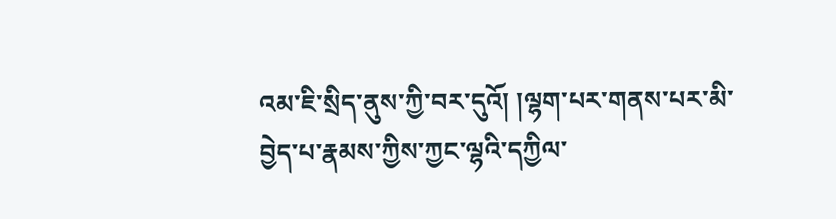འམ་ཇི་སྲིད་ནུས་ཀྱི་བར་དུའོ། །ལྷག་པར་གནས་པར་མི་བྱེད་པ་རྣམས་ཀྱིས་ཀྱང་ལྷའི་དཀྱིལ་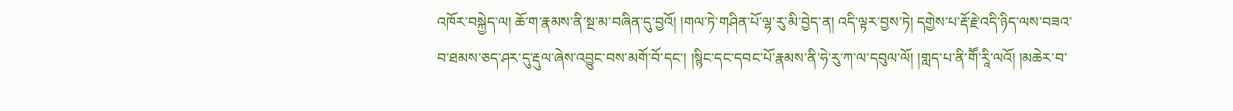འཁོར་བསྐྱེད་ལ། ཆོ་ག་རྣམས་ནི་སྔ་མ་བཞིན་དུ་བྱའོ། །གལ་ཏེ་གཤིན་པོ་ལྷ་རུ་མི་བྱེད་ན། འདི་ལྟར་བྱས་ཏེ། དགྱེས་པ་རྡོ་རྗེ་འདི་ཉིད་ལས་བཟའ་བ་ཐམས་ཅད་ཤར་དུ་རྡུལ་ཞེས་འབྱུང་བས་མགོ་བོ་དང་། །སྙིང་དང་དབང་པོ་རྣམས་ནི་ཧེ་རུ་ཀ་ལ་དབུལ་ལོ། །གླད་པ་ནི་གཽ་རཱི་ལའོ། །མཆེར་བ་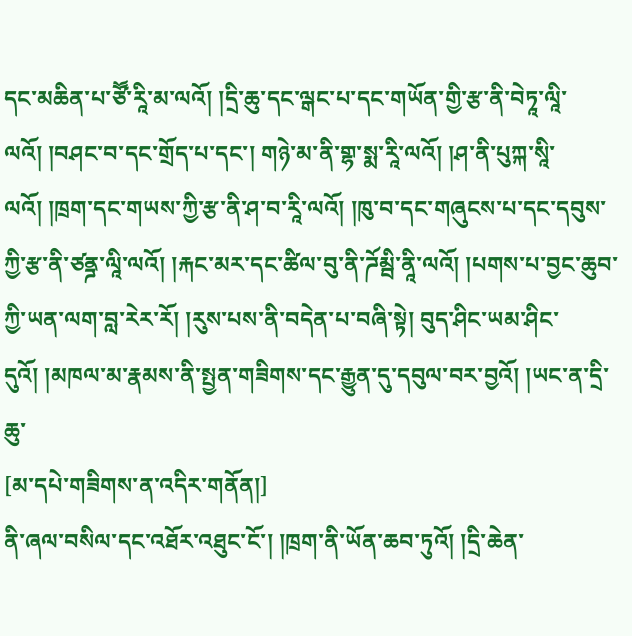དང་མཆིན་པ་ཙཽ་རཱི་མ་ལའོ། །དྲི་ཆུ་དང་ལྒང་པ་དང་གཡོན་གྱི་རྩ་ནི་བེཏཱ་ལཱི་ལའོ། །བཤང་བ་དང་གྲོད་པ་དང་། གཉེ་མ་ནི་གྷ་སྨ་རཱི་ལའོ། །ཤ་ནི་པུཀྐ་སཱི་ལའོ། །ཁྲག་དང་གཡས་ཀྱི་རྩ་ནི་ཤ་བ་རཱི་ལའོ། །ཁུ་བ་དང་གཞུངས་པ་དང་དབུས་ཀྱི་རྩ་ནི་ཙནྜ་ལཱི་ལའོ། །རྐང་མར་དང་ཚིལ་བུ་ནི་ཌོམྦི་ནཱི་ལའོ། །པགས་པ་བྱང་ཆུབ་ཀྱི་ཡན་ལག་བླ་རེར་རོ། །རུས་པས་ནི་བདེན་པ་བཞི་སྟེ། བུད་ཤིང་ཡམ་ཤིང་དུའོ། །མཁལ་མ་རྣམས་ནི་སྤྱན་གཟིགས་དང་རྒྱུན་དུ་དབུལ་བར་བྱའོ། །ཡང་ན་དྲི་ཆུ་
[མ་དཔེ་གཟིགས་ན་འདིར་གནོན།]
ནི་ཞལ་བསིལ་དང་འཐོར་འཐུང་ངོ་། །ཁྲག་ནི་ཡོན་ཆབ་ཏུའོ། །དྲི་ཆེན་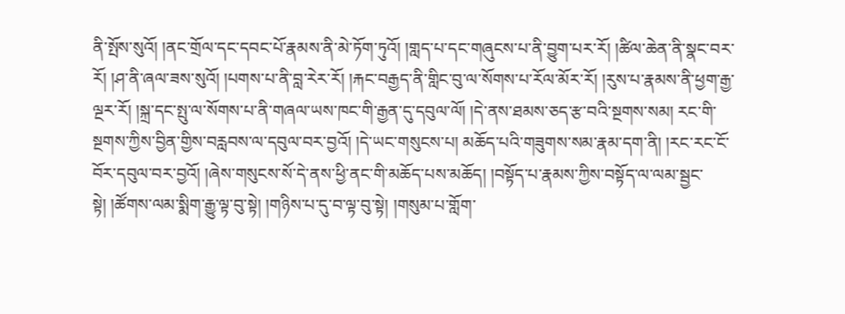ནི་སྤོས་སུའོ། །ནང་གྲོལ་དང་དབང་པོ་རྣམས་ནི་མེ་ཏོག་ཏུའོ། །གླད་པ་དང་གཞུངས་པ་ནི་བྱུག་པར་རོ། །ཚིལ་ཆེན་ནི་སྣང་བར་རོ། །ཤ་ནི་ཞལ་ཟས་སུའོ། །པགས་པ་ནི་བླ་རེར་རོ། །རྐང་བརྒྱད་ནི་གླིང་བུ་ལ་སོགས་པ་རོལ་མོར་རོ། །རུས་པ་རྣམས་ནི་ཕྱག་རྒྱ་ལྔར་རོ། །སྐྲ་དང་སྤུ་ལ་སོགས་པ་ནི་གཞལ་ཡས་ཁང་གི་རྒྱན་དུ་དབུལ་ལོ། །དེ་ནས་ཐམས་ཅད་རྩ་བའི་སྔགས་སམ། རང་གི་སྔགས་ཀྱིས་བྱིན་གྱིས་བརླབས་ལ་དབུལ་བར་བྱའོ། །དེ་ཡང་གསུངས་པ། མཆོད་པའི་གཟུགས་སམ་རྣམ་དག་ནི། །རང་རང་ངོ་བོར་དབུལ་བར་བྱའོ། །ཞེས་གསུངས་སོ་དེ་ནས་ཕྱི་ནང་གི་མཆོད་པས་མཆོད། །བསྟོད་པ་རྣམས་ཀྱིས་བསྟོད་ལ་ལམ་སྦྱང་སྟེ། །ཚོགས་ལམ་སྨིག་རྒྱུ་ལྟ་བུ་སྟེ། །གཉིས་པ་དུ་བ་ལྟ་བུ་སྟེ། །གསུམ་པ་གློག་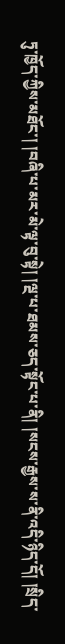ཏུ་ཁྱོད་ཀྱིས་མཐོང་། །བཞི་པ་མར་མེ་ལྟ་བུ་སྟེ། །ལྔ་པ་ཐམས་ཅད་སྟོང་པ་ནི། །སངས་རྒྱས་ས་ནི་འདི་ཉིད་དོ། །སྲིད་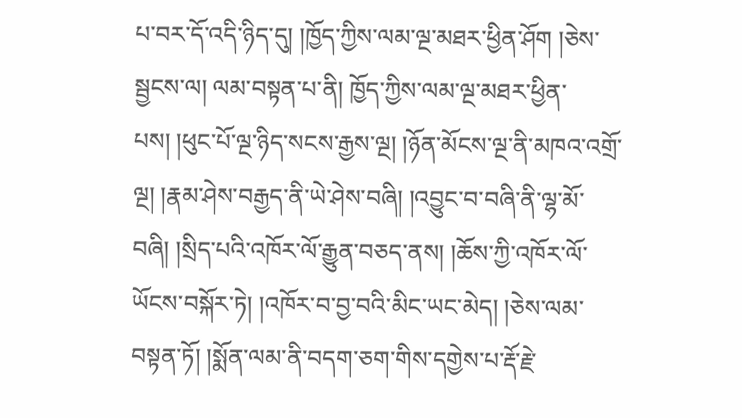པ་བར་དོ་འདི་ཉིད་དུ། །ཁྱོད་ཀྱིས་ལམ་ལྔ་མཐར་ཕྱིན་ཤོག །ཅེས་སྦྱངས་ལ། ལམ་བསྟན་པ་ནི། ཁྱོད་ཀྱིས་ལམ་ལྔ་མཐར་ཕྱིན་པས། །ཕུང་པོ་ལྔ་ཉིད་སངས་རྒྱས་ལྔ། །ཉོན་མོངས་ལྔ་ནི་མཁའ་འགྲོ་ལྔ། །རྣམ་ཤེས་བརྒྱད་ནི་ཡེ་ཤེས་བཞི། །འབྱུང་བ་བཞི་ནི་ལྷ་མོ་བཞི། །སྲིད་པའི་འཁོར་ལོ་རྒྱུན་བཅད་ནས། །ཆོས་ཀྱི་འཁོར་ལོ་ཡོངས་བསྐོར་ཏེ། །འཁོར་བ་བྱ་བའི་མིང་ཡང་མེད། །ཅེས་ལམ་བསྟན་ཏོ། །སྨོན་ལམ་ནི་བདག་ཅག་གིས་དགྱེས་པ་རྡོ་རྗེ་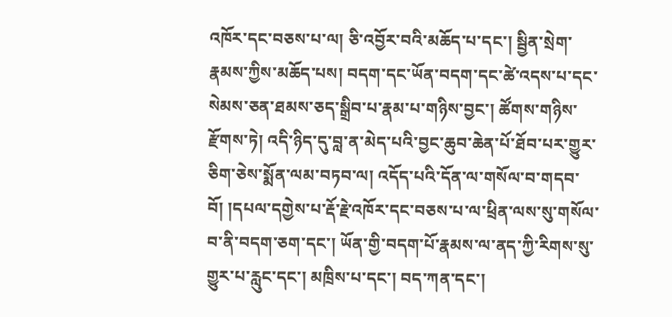འཁོར་དང་བཅས་པ་ལ། ཅི་འབྱོར་བའི་མཆོད་པ་དང་། སྦྱིན་སྲེག་རྣམས་ཀྱིས་མཆོད་པས། བདག་དང་ཡོན་བདག་དང་ཚེ་འདས་པ་དང་སེམས་ཅན་ཐམས་ཅད་སྒྲིབ་པ་རྣམ་པ་གཉིས་བྱང་། ཚོགས་གཉིས་རྫོགས་ཏེ། འདི་ཉིད་དུ་བླ་ན་མེད་པའི་བྱང་ཆུབ་ཆེན་པོ་ཐོབ་པར་གྱུར་ཅིག་ཅེས་སྨོན་ལམ་བཏབ་ལ། འདོད་པའི་དོན་ལ་གསོལ་བ་གདབ་བོ། །དཔལ་དགྱེས་པ་རྡོ་རྗེ་འཁོར་དང་བཅས་པ་ལ་ཕྲིན་ལས་སུ་གསོལ་བ་ནི་བདག་ཅག་དང་། ཡོན་གྱི་བདག་པོ་རྣམས་ལ་ནད་ཀྱི་རིགས་སུ་གྱུར་པ་རླུང་དང་། མཁྲིས་པ་དང་། བད་ཀན་དང་།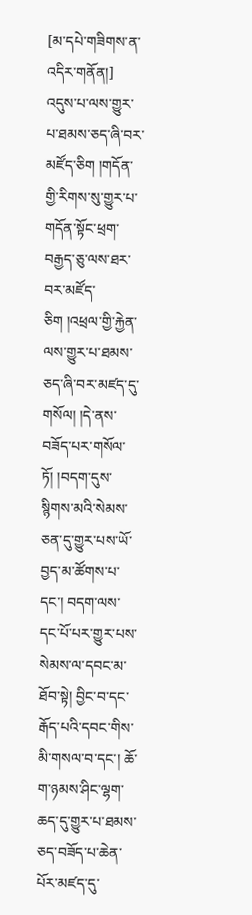[མ་དཔེ་གཟིགས་ན་འདིར་གནོན།]
འདུས་པ་ལས་གྱུར་པ་ཐམས་ཅད་ཞི་བར་མཛོད་ཅིག །གདོན་གྱི་རིགས་སུ་གྱུར་པ་གདོན་སྟོང་ཕྲག་བརྒྱད་ཅུ་ལས་ཐར་བར་མཛོད་ཅིག །འཕྲལ་གྱི་རྐྱེན་ལས་གྱུར་པ་ཐམས་ཅད་ཞི་བར་མཛད་དུ་གསོལ། །དེ་ནས་བཟོད་པར་གསོལ་ཏོ། །བདག་དུས་སྙིགས་མའི་སེམས་ཅན་དུ་གྱུར་པས་ཡོ་བྱད་མ་ཚོགས་པ་དང་། བདག་ལས་དང་པོ་པར་གྱུར་པས་སེམས་ལ་དབང་མ་ཐོབ་སྟེ། བྱིང་བ་དང་རྒོད་པའི་དབང་གིས་མི་གསལ་བ་དང་། ཆོ་ག་ཉམས་ཤིང་ལྷག་ཆད་དུ་གྱུར་པ་ཐམས་ཅད་བཟོད་པ་ཆེན་པོར་མཛད་དུ་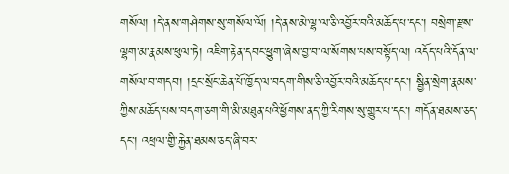གསོལ། །དེ་ནས་གཤེགས་སུ་གསོལ་ལོ། །དེ་ནས་མེ་ལྷ་ལ་ཅི་འབྱོར་བའི་མཆོད་པ་དང་། བསྲེག་རྫས་ལྷག་མ་རྣམས་ཕུལ་ཏེ། འཇིག་རྟེན་དབང་ཕྱུག་ཞེས་བྱ་བ་ལ་སོགས་པས་བསྟོད་ལ། འདོད་པའི་དོན་ལ་གསོལ་བ་གདབ། །དྲང་སྲོང་ཆེན་པོ་ཁྱོད་ལ་བདག་གིས་ཅི་འབྱོར་བའི་མཆོད་པ་དང་། སྦྱིན་སྲེག་རྣམས་ཀྱིས་མཆོད་པས་བདག་ཅག་གི་མི་མཐུན་པའི་ཕྱོགས་ནད་ཀྱི་རིགས་སུ་གྱུར་པ་དང་། གདོན་ཐམས་ཅད་དང་། འཕྲལ་གྱི་རྐྱེན་ཐམས་ཅད་ཞི་བར་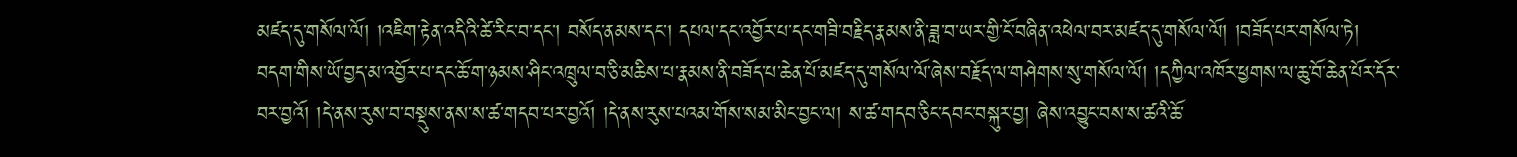མཛད་དུ་གསོལ་ལོ། །འཇིག་རྟེན་འདིའི་ཚེ་རིང་བ་དང་། བསོད་ནམས་དང་། དཔལ་དང་འབྱོར་པ་དང་གཟི་བརྗིད་རྣམས་ནི་ཟླ་བ་ཡར་གྱི་ངོ་བཞིན་འཕེལ་བར་མཛད་དུ་གསོལ་ལོ། །བཟོད་པར་གསོལ་ཏེ། བདག་གིས་ཡོ་བྱད་མ་འབྱོར་པ་དང་ཆོ་ག་ཉམས་ཤིང་འཁྲུལ་བ་ཅི་མཆིས་པ་རྣམས་ནི་བཟོད་པ་ཆེན་པོ་མཛད་དུ་གསོལ་ལོ་ཞེས་བརྗོད་ལ་གཤེགས་སུ་གསོལ་ལོ། །དཀྱིལ་འཁོར་ཕྱགས་ལ་ཆུ་བོ་ཆེན་པོར་དོར་བར་བྱའོ། །དེ་ནས་རུས་བ་བསྡུས་ནས་ས་ཚ་གདབ་པར་བྱའོ། །དེ་ནས་རུས་པའམ་གོས་སམ་མིང་བྱང་ལ། ས་ཚ་གདབ་ཅིང་དབང་བསྐུར་བྱ། ཞེས་འབྱུང་བས་ས་ཚའི་ཆོ་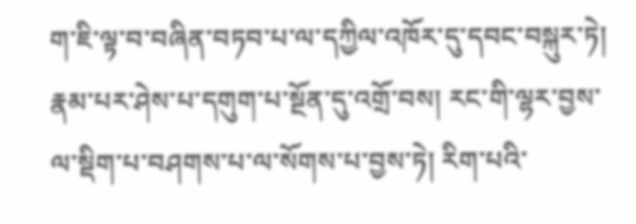ག་ཇི་ལྟ་བ་བཞིན་བཏབ་པ་ལ་དཀྱིལ་འཁོར་དུ་དབང་བསྐུར་ཏེ། རྣམ་པར་ཤེས་པ་དགུག་པ་སྔོན་དུ་འགྲོ་བས། རང་གི་ལྷར་བྱས་ལ་སྡིག་པ་བཤགས་པ་ལ་སོགས་པ་བྱས་ཏེ། རིག་པའི་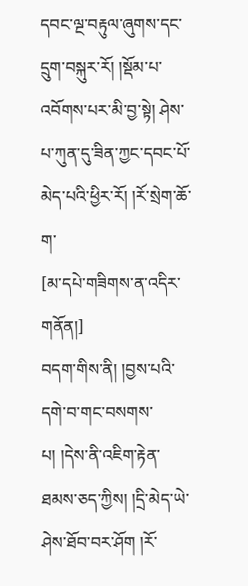དབང་ལྔ་བརྟུལ་ཞུགས་དང་དྲུག་བསྐུར་རོ། །སྡོམ་པ་འབོགས་པར་མི་བྱ་སྟེ། ཤེས་པ་ཀུན་དུ་ཟིན་ཀྱང་དབང་པོ་མེད་པའི་ཕྱིར་རོ། །རོ་སྲེག་ཆོ་ག་
[མ་དཔེ་གཟིགས་ན་འདིར་གནོན།]
བདག་གིས་ནི། །བྱས་པའི་དགེ་བ་གང་བསགས་པ། །དེས་ནི་འཇིག་རྟེན་ཐམས་ཅད་ཀྱིས། །དྲི་མེད་ཡེ་ཤེས་ཐོབ་བར་ཤོག །རོ་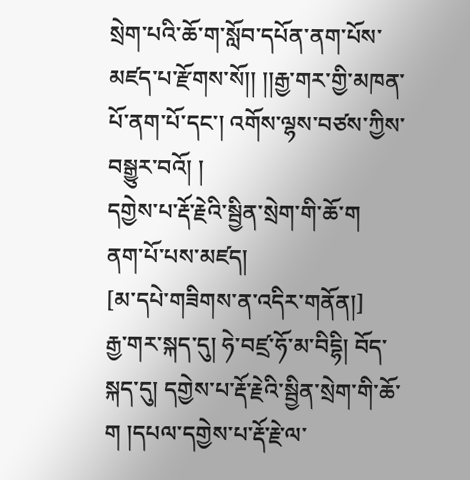སྲེག་པའི་ཆོ་ག་སློབ་དཔོན་ནག་པོས་མཛད་པ་རྫོགས་སོ།། །།རྒྱ་གར་གྱི་མཁན་པོ་ནག་པོ་དང་། འགོས་ལྷས་བཙས་ཀྱིས་བསྒྱུར་བའོ། །
དགྱེས་པ་རྡོ་རྗེའི་སྦྱིན་སྲེག་གི་ཆོ་ག
ནག་པོ་པས་མཛད།
[མ་དཔེ་གཟིགས་ན་འདིར་གནོན།]
རྒྱ་གར་སྐད་དུ། ཧེ་བཛྲ་ཧོ་མ་བིདྷི། བོད་སྐད་དུ། དགྱེས་པ་རྡོ་རྗེའི་སྦྱིན་སྲེག་གི་ཆོ་ག །དཔལ་དགྱེས་པ་རྡོ་རྗེ་ལ་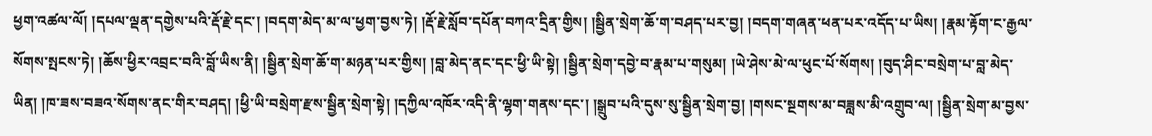ཕྱག་འཚལ་ལོ། །དཔལ་ལྡན་དགྱེས་པའི་རྡོ་རྗེ་དང་། །བདག་མེད་མ་ལ་ཕྱག་བྱས་ཏེ། །རྡོ་རྗེ་སློབ་དཔོན་བཀའ་དྲིན་གྱིས། །སྦྱིན་སྲེག་ཆོ་ག་བཤད་པར་བྱ། །བདག་གཞན་ཕན་པར་འདོད་པ་ཡིས། །རྣམ་རྟོག་ང་རྒྱལ་སོགས་སྤངས་ཏེ། །ཆོས་ཕྱིར་འབྲང་བའི་བློ་ཡིས་ནི། །སྦྱིན་སྲེག་ཆོ་ག་མཉན་པར་གྱིས། །བླ་མེད་ནང་དང་ཕྱི་ཡི་སྟེ། །སྦྱིན་སྲེག་དབྱེ་བ་རྣམ་པ་གསུམ། །ཡེ་ཤེས་མེ་ལ་ཕུང་པོ་སོགས། །བུད་ཤིང་བསྲེག་པ་བླ་མེད་ཡིན། །ཁ་ཟས་བཟའ་སོགས་ནང་གིར་བཤད། །ཕྱི་ཡི་བསྲེག་རྫས་སྦྱིན་སྲེག་སྟེ། །དཀྱིལ་འཁོར་འདི་ནི་ལྷག་གནས་དང་། །སྒྲུབ་པའི་དུས་སུ་སྦྱིན་སྲེག་བྱ། །གསང་སྔགས་མ་བཟླས་མི་འགྲུབ་ལ། །སྦྱིན་སྲེག་མ་བྱས་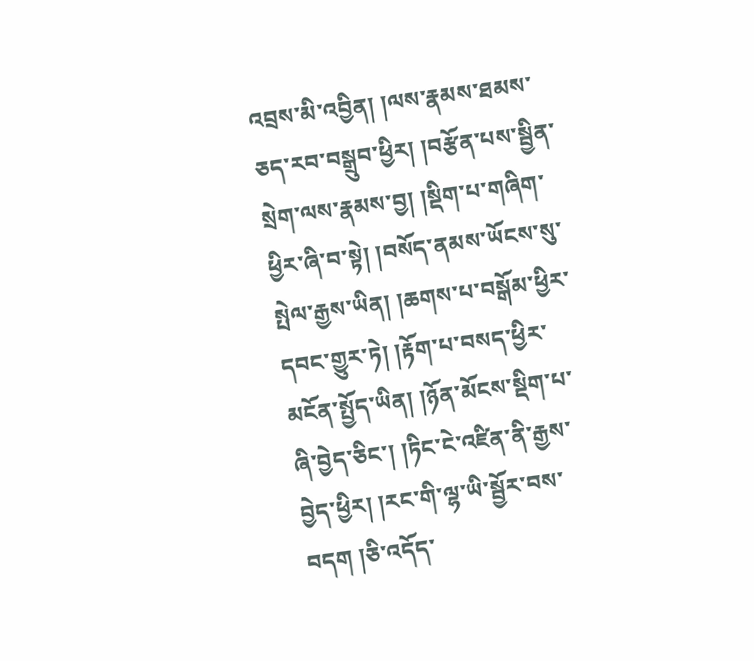འབྲས་མི་འབྱིན། །ལས་རྣམས་ཐམས་ཅད་རབ་བསྒྲུབ་ཕྱིར། །བརྩོན་པས་སྦྱིན་སྲེག་ལས་རྣམས་བྱ། །སྡིག་པ་གཞིག་ཕྱིར་ཞི་བ་སྟེ། །བསོད་ནམས་ཡོངས་སུ་སྤེལ་རྒྱས་ཡིན། །ཆགས་པ་བསྒོམ་ཕྱིར་དབང་གྱུར་ཏེ། །རྟོག་པ་བསད་ཕྱིར་མངོན་སྤྱོད་ཡིན། །ཉོན་མོངས་སྡིག་པ་ཞི་བྱེད་ཅིང་། །ཏིང་ངེ་འཛིན་ནི་རྒྱས་བྱེད་ཕྱིར། །རང་གི་ལྷ་ཡི་སྦྱོར་བས་བདག །ཅི་འདོད་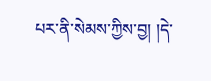པར་ནི་སེམས་ཀྱིས་བྱ། །དེ་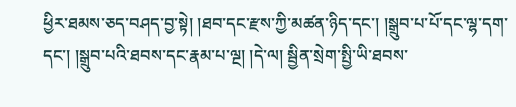ཕྱིར་ཐམས་ཅད་བཤད་བྱ་སྟེ། །ཐབ་དང་རྫས་ཀྱི་མཚན་ཉིད་དང་། །སྒྲུབ་པ་པོ་དང་ལྷ་དག་དང་། །སྒྲུབ་པའི་ཐབས་དང་རྣམ་པ་ལྔ། །དེ་ལ། སྦྱིན་སྲེག་སྤྱི་ཡི་ཐབས་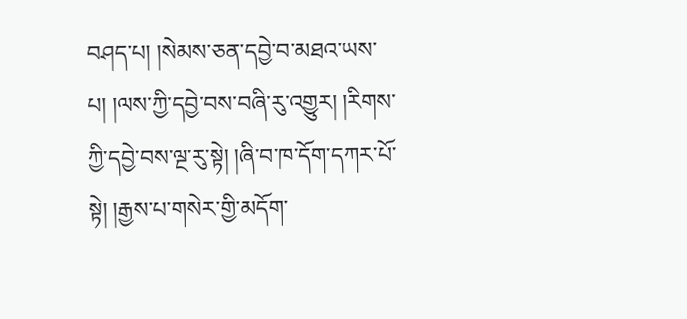བཤད་པ། །སེམས་ཅན་དབྱེ་བ་མཐའ་ཡས་པ། །ལས་ཀྱི་དབྱེ་བས་བཞི་རུ་འགྱུར། །རིགས་ཀྱི་དབྱེ་བས་ལྔ་རུ་སྟེ། །ཞི་བ་ཁ་དོག་དཀར་པོ་སྟེ། །རྒྱས་པ་གསེར་གྱི་མདོག་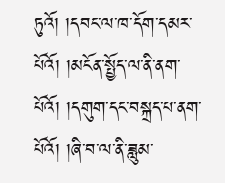ཏུའོ། །དབང་ལ་ཁ་དོག་དམར་པོའོ། །མངོན་སྤྱོད་ལ་ནི་ནག་པོའོ། །དགུག་དང་བསྐྲད་པ་ནག་པོའོ། །ཞི་བ་ལ་ནི་ཟླུམ་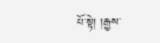པོ་སྟེ། །རྒྱས་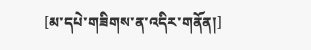[མ་དཔེ་གཟིགས་ན་འདིར་གནོན།]